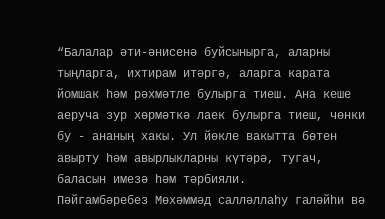“Балалар әти-әнисенә буйсынырга, аларны тыңларга, ихтирам итәргә, аларга карата йомшак һәм рәхмәтле булырга тиеш. Ана кеше аеруча зур хөрмәткә лаек булырга тиеш, чөнки бу - ананың хакы. Ул йөкле вакытта бөтен авырту һәм авырлыкларны күтәрә, тугач, баласын имезә һәм тәрбияли.
Пәйгамбәребез Мөхәммәд салләллаһу галәйһи вә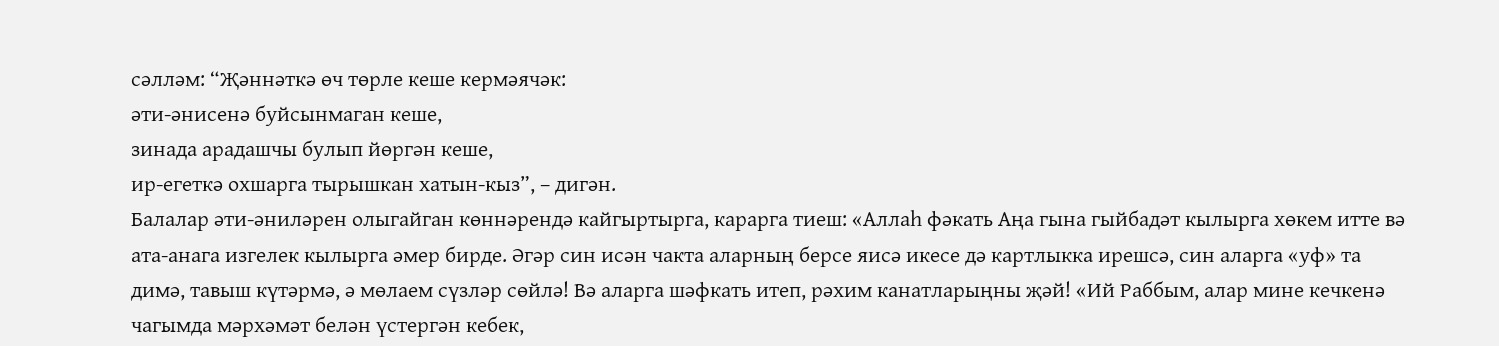сәлләм: “Җәннәткә өч төрле кеше кермәячәк:
әти-әнисенә буйсынмаган кеше,
зинада арадашчы булып йөргән кеше,
ир-егеткә охшарга тырышкан хатын-кыз”, – дигән.
Балалар әти-әниләрен олыгайган көннәрендә кайгыртырга, карарга тиеш: «Аллаһ фәкать Аңа гына гыйбадәт кылырга хөкем итте вә ата-анага изгелек кылырга әмер бирде. Әгәр син исән чакта аларның берсе яисә икесе дә картлыкка ирешсә, син аларга «уф» та димә, тавыш күтәрмә, ә мөлаем сүзләр сөйлә! Вә аларга шәфкать итеп, рәхим канатларыңны җәй! «Ий Раббым, алар мине кечкенә чагымда мәрхәмәт белән үстергән кебек,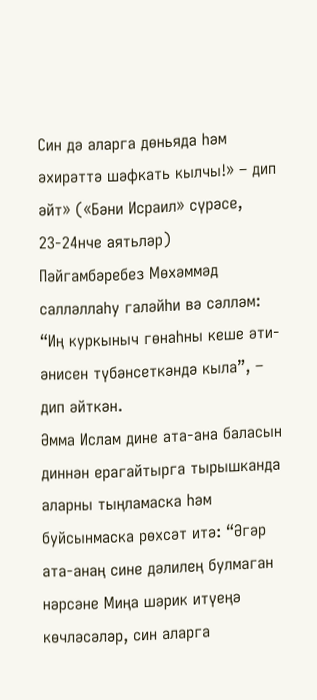Син дә аларга дөньяда һәм әхирәттә шәфкать кылчы!» – дип әйт» («Бәни Исраил» сүрәсе, 23-24нче аятьләр)
Пәйгамбәребез Мөхәммәд салләллаһу галәйһи вә сәлләм: “Иң куркыныч гөнаһны кеше әти-әнисен түбәнсеткәндә кыла”, – дип әйткән.
Әмма Ислам дине ата-ана баласын диннән ерагайтырга тырышканда аларны тыңламаска һәм буйсынмаска рөхсәт итә: “Әгәр ата-анаң сине дәлилең булмаган нәрсәне Миңа шәрик итүеңә көчләсәләр, син аларга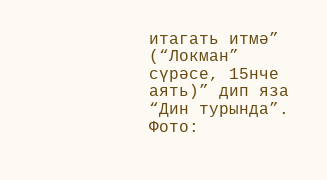итагать итмә” (“Локман” сүрәсе, 15нче аять)” дип яза “Дин турында”.
Фото: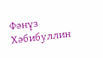Фәнүз Хәбибуллин